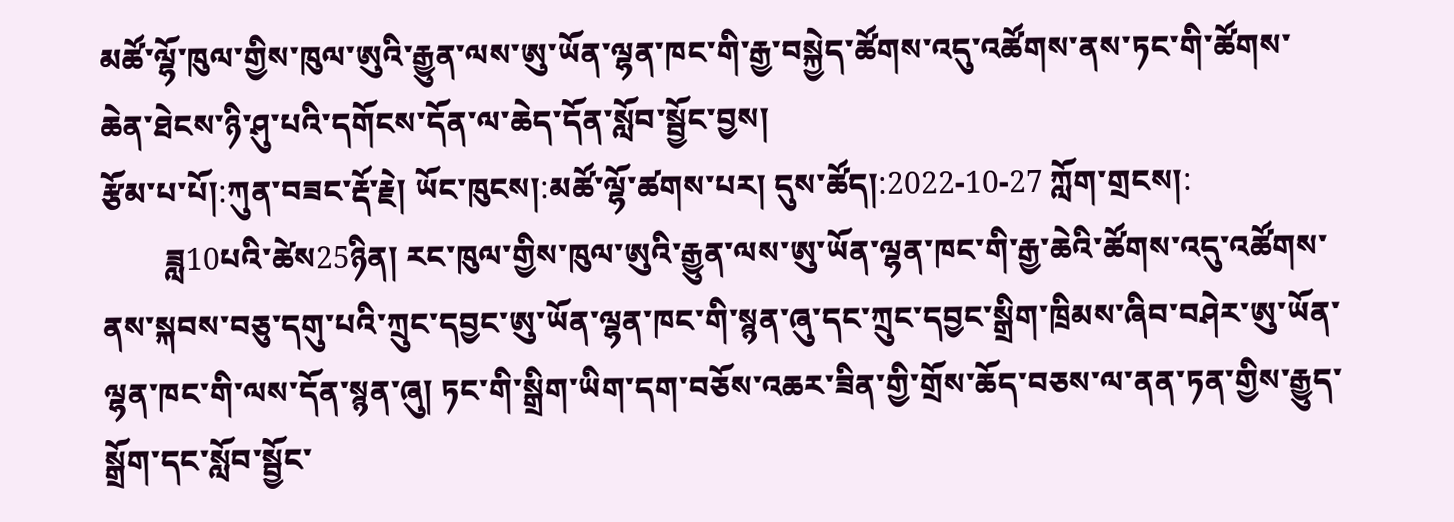མཚོ་ལྷོ་ཁུལ་གྱིས་ཁུལ་ཨུའི་རྒྱུན་ལས་ཨུ་ཡོན་ལྷན་ཁང་གི་རྒྱ་བསྐྱེད་ཚོགས་འདུ་འཚོགས་ནས་ཏང་གི་ཚོགས་ཆེན་ཐེངས་ཉི་ཤུ་པའི་དགོངས་དོན་ལ་ཆེད་དོན་སློབ་སྦྱོང་བྱས།
རྩོམ་པ་པོ།:ཀུན་བཟང་རྡོ་རྗེ། ཡོང་ཁུངས།:མཚོ་ལྷོ་ཚགས་པར། དུས་ཚོད།:2022-10-27 ཀློག་གྲངས།:
        ཟླ10པའི་ཚེས25ཉིན། རང་ཁུལ་གྱིས་ཁུལ་ཨུའི་རྒྱུན་ལས་ཨུ་ཡོན་ལྷན་ཁང་གི་རྒྱ་ཆེའི་ཚོགས་འདུ་འཚོགས་ནས་སྐབས་བཅུ་དགུ་པའི་ཀྲུང་དབྱང་ཨུ་ཡོན་ལྷན་ཁང་གི་སྙན་ཞུ་དང་ཀྲུང་དབྱང་སྒྲིག་ཁྲིམས་ཞིབ་བཤེར་ཨུ་ཡོན་ལྷན་ཁང་གི་ལས་དོན་སྙན་ཞུ། ཏང་གི་སྒྲིག་ཡིག་དག་བཅོས་འཆར་ཟིན་གྱི་གྲོས་ཆོད་བཅས་ལ་ནན་ཏན་གྱིས་རྒྱུད་སྒྲོག་དང་སློབ་སྦྱོང་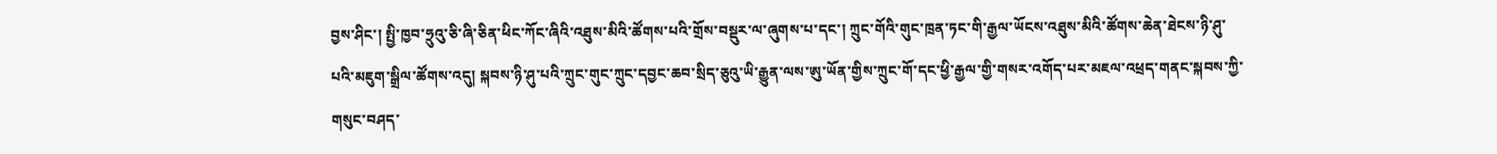བྱས་ཤིང་། སྤྱི་ཁྱབ་ཧྲུའུ་ཅི་ཞི་ཅིན་ཕིང་ཀོང་ཞིའི་འཐུས་མིའི་ཚོགས་པའི་གྲོས་བསྡུར་ལ་ཞུགས་པ་དང་། ཀྲུང་གོའི་གུང་ཁྲན་ཏང་གི་རྒྱལ་ཡོངས་འཐུས་མིའི་ཚོགས་ཆེན་ཐེངས་ཉི་ཤུ་པའི་མཇུག་སྒྲིལ་ཚོགས་འདུ། སྐབས་ཉི་ཤུ་པའི་ཀྲུང་གུང་ཀྲུང་དབྱང་ཆབ་སྲིད་ཅུའུ་ཡི་རྒྱུན་ལས་ཨུ་ཡོན་གྱིས་ཀྲུང་གོ་དང་ཕྱི་རྒྱལ་གྱི་གསར་འགོད་པར་མཇལ་འཕྲད་གནང་སྐབས་ཀྱི་གསུང་བཤད་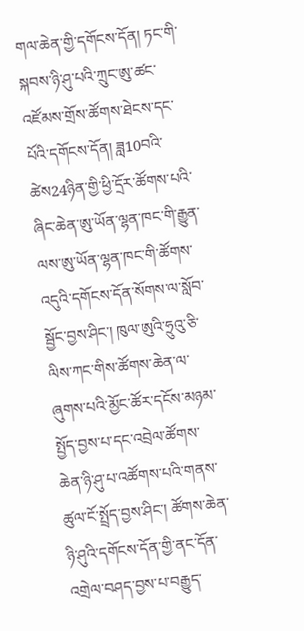གལ་ཆེན་གྱི་དགོངས་དོན། ཏང་གི་སྐབས་ཉི་ཤུ་པའི་ཀྲུང་ཨུ་ཚང་འཛོམས་གྲོས་ཚོགས་ཐེངས་དང་པོའི་དགོངས་དོན། ཟླ10བའི་ཚེས24ཉིན་གྱི་ཕྱི་དྲོར་ཚོགས་པའི་ཞིང་ཆེན་ཨུ་ཡོན་ལྷན་ཁང་གི་རྒྱུན་ལས་ཨུ་ཡོན་ལྷན་ཁང་གི་ཚོགས་འདུའི་དགོངས་དོན་སོགས་ལ་སློབ་སྦྱོང་བྱས་ཤིང་། ཁུལ་ཨུའི་ཧྲུའུ་ཅི་ལིས་ཀང་གིས་ཚོགས་ཆེན་ལ་ཞུགས་པའི་མྱོང་ཚོར་དངོས་མཉམ་སྤྱོད་བྱས་པ་དང་འབྲེལ་ཚོགས་ཆེན་ཉི་ཤུ་པ་འཚོགས་པའི་གནས་ཚུལ་ངོ་སྤྲོད་བྱས་ཤིང་། ཚོགས་ཆེན་ཉི་ཤུའི་དགོངས་དོན་གྱི་ནང་དོན་འགྲེལ་བཤད་བྱས་པ་བརྒྱུད་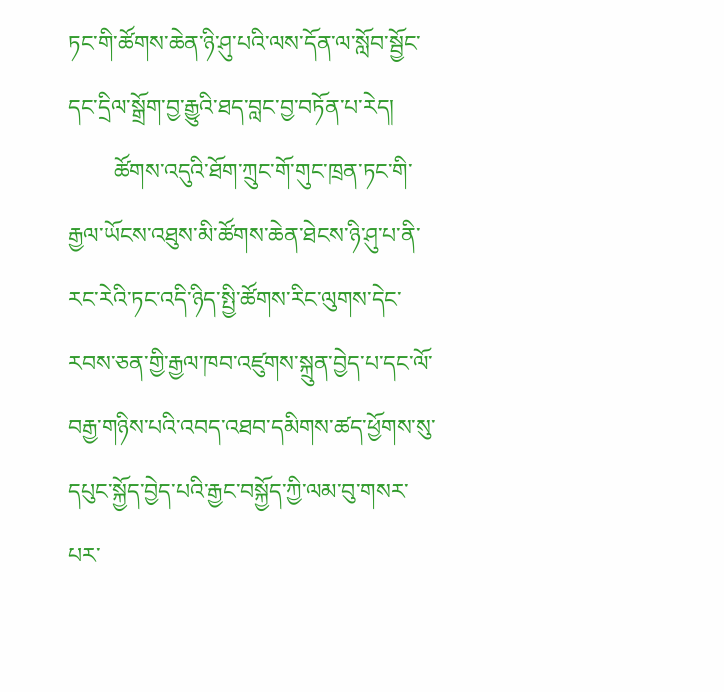ཏང་གི་ཚོགས་ཆེན་ཉི་ཤུ་པའི་ལས་དོན་ལ་སློབ་སྦྱོང་དང་དྲིལ་སྒྲོག་བྱ་རྒྱུའི་ཐད་བླང་བྱ་བཏོན་པ་རེད།
        ཚོགས་འདུའི་ཐོག་ཀྲུང་གོ་གུང་ཁྲན་ཏང་གི་རྒྱལ་ཡོངས་འཐུས་མི་ཚོགས་ཆེན་ཐེངས་ཉི་ཤུ་པ་ནི་རང་རེའི་ཏང་འདི་ཉིད་སྤྱི་ཚོགས་རིང་ལུགས་དེང་རབས་ཅན་གྱི་རྒྱལ་ཁབ་འཛུགས་སྐྲུན་བྱེད་པ་དང་ལོ་བརྒྱ་གཉིས་པའི་འབད་འཐབ་དམིགས་ཚད་ཕྱོགས་སུ་དཔུང་སྐྱོད་བྱེད་པའི་རྒྱང་བསྐྱོད་ཀྱི་ལམ་བུ་གསར་པར་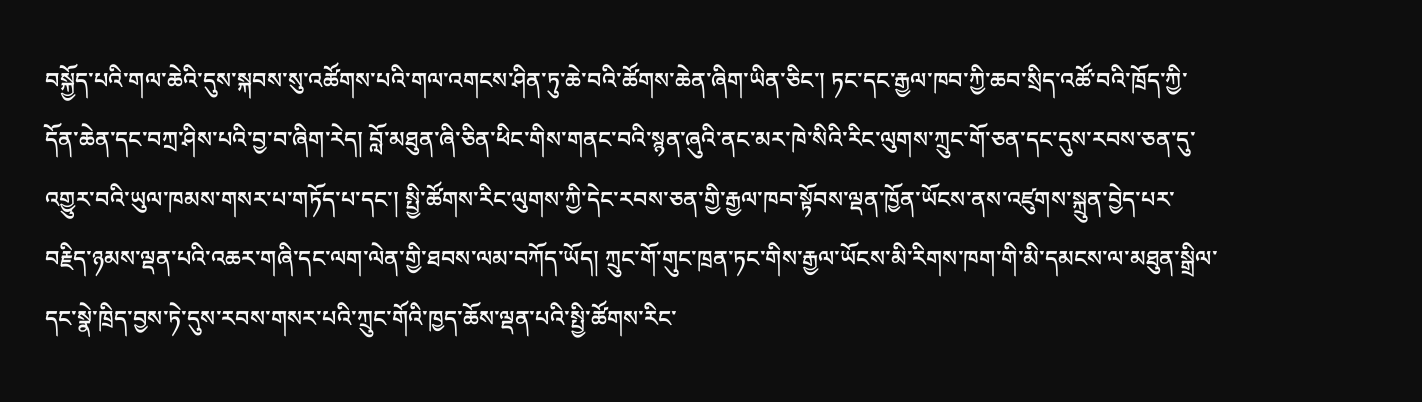བསྐྱོད་པའི་གལ་ཆེའི་དུས་སྐབས་སུ་འཚོགས་པའི་གལ་འགངས་ཤིན་ཏུ་ཆེ་བའི་ཚོགས་ཆེན་ཞིག་ཡིན་ཅིང་། ཏང་དང་རྒྱལ་ཁབ་ཀྱི་ཆབ་སྲིད་འཚོ་བའི་ཁྲོད་ཀྱི་དོན་ཆེན་དང་བཀྲ་ཤིས་པའི་བྱ་བ་ཞིག་རེད། བློ་མཐུན་ཞི་ཅིན་ཕིང་གིས་གནང་བའི་སྙན་ཞུའི་ནང་མར་ཁེ་སིའི་རིང་ལུགས་ཀྲུང་གོ་ཅན་དང་དུས་རབས་ཅན་དུ་འགྱུར་བའི་ཡུལ་ཁམས་གསར་པ་གཏོད་པ་དང་། སྤྱི་ཚོགས་རིང་ལུགས་ཀྱི་དེང་རབས་ཅན་གྱི་རྒྱལ་ཁབ་སྟོབས་ལྡན་ཁྱོན་ཡོངས་ནས་འཛུགས་སྐྲུན་བྱེད་པར་བརྗིད་ཉམས་ལྡན་པའི་འཆར་གཞི་དང་ལག་ལེན་གྱི་ཐབས་ལམ་བཀོད་ཡོད། ཀྲུང་གོ་གུང་ཁྲན་ཏང་གིས་རྒྱལ་ཡོངས་མི་རིགས་ཁག་གི་མི་དམངས་ལ་མཐུན་སྒྲིལ་དང་སྣེ་ཁྲིད་བྱས་ཏེ་དུས་རབས་གསར་པའི་ཀྲུང་གོའི་ཁྱད་ཆོས་ལྡན་པའི་སྤྱི་ཚོགས་རིང་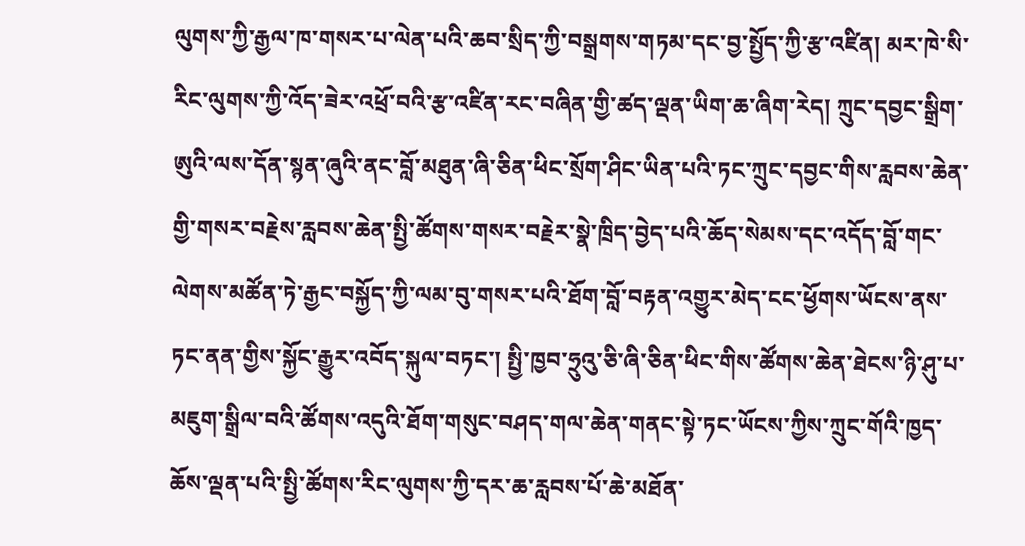ལུགས་ཀྱི་རྒྱལ་ཁ་གསར་པ་ལེན་པའི་ཆབ་སྲིད་ཀྱི་བསྒྲགས་གཏམ་དང་བྱ་སྤྱོད་ཀྱི་རྩ་འཛིན། མར་ཁེ་སི་རིང་ལུགས་ཀྱི་འོད་ཟེར་འཕྲོ་བའི་རྩ་འཛིན་རང་བཞིན་གྱི་ཚད་ལྡན་ཡིག་ཆ་ཞིག་རེད། ཀྲུང་དབྱང་སྒྲིག་ཨུའི་ལས་དོན་སྙན་ཞུའི་ནང་བློ་མཐུན་ཞི་ཅིན་ཕིང་སྲོག་ཤིང་ཡིན་པའི་ཏང་ཀྲུང་དབྱང་གིས་རླབས་ཆེན་གྱི་གསར་བརྗེས་རླབས་ཆེན་སྤྱི་ཚོགས་གསར་བརྗེར་སྣེ་ཁྲིད་བྱེད་པའི་ཆོད་སེམས་དང་འདོད་བློ་གང་ལེགས་མཚོན་ཏེ་རྒྱང་བསྐྱོད་ཀྱི་ལམ་བུ་གསར་པའི་ཐོག་བློ་བརྟན་འགྱུར་མེད་ངང་ཕྱོགས་ཡོངས་ནས་ཏང་ནན་གྱིས་སྐྱོང་རྒྱུར་འབོད་སྐུལ་བཏང་། སྤྱི་ཁྱབ་ཧྲུའུ་ཅི་ཞི་ཅིན་ཕིང་གིས་ཚོགས་ཆེན་ཐེངས་ཉི་ཤུ་པ་མཇུག་སྒྲིལ་བའི་ཚོགས་འདུའི་ཐོག་གསུང་བཤད་གལ་ཆེན་གནང་སྟེ་ཏང་ཡོངས་ཀྱིས་ཀྲུང་གོའི་ཁྱད་ཆོས་ལྡན་པའི་སྤྱི་ཚོགས་རིང་ལུགས་ཀྱི་དར་ཆ་རླབས་པོ་ཆེ་མཐོན་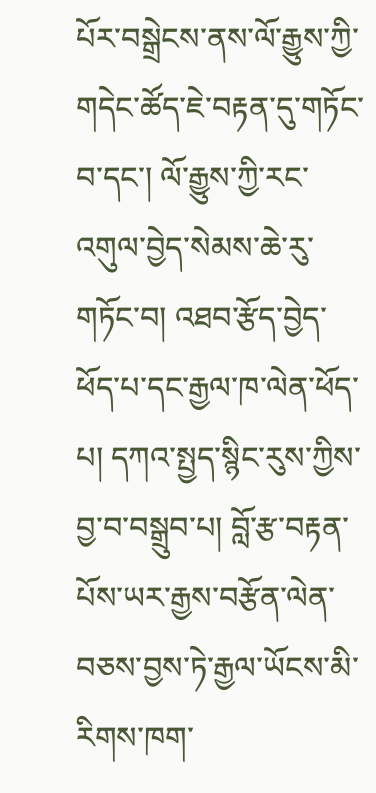པོར་བསྒྲེངས་ནས་ལོ་རྒྱུས་ཀྱི་གདེང་ཚོད་ཇེ་བརྟན་དུ་གཏོང་བ་དང་། ལོ་རྒྱུས་ཀྱི་རང་འགུལ་བྱེད་སེམས་ཆེ་རུ་གཏོང་བ། འཐབ་རྩོད་བྱེད་ཕོད་པ་དང་རྒྱལ་ཁ་ལེན་ཕོད་པ། དཀའ་སྤྱད་སྙིང་རུས་ཀྱིས་བྱ་བ་བསྒྲུབ་པ། བློ་རྩ་བརྟན་པོས་ཡར་རྒྱས་བརྩོན་ལེན་བཅས་བྱས་ཏེ་རྒྱལ་ཡོངས་མི་རིགས་ཁག་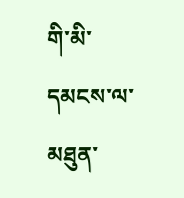གི་མི་དམངས་ལ་མཐུན་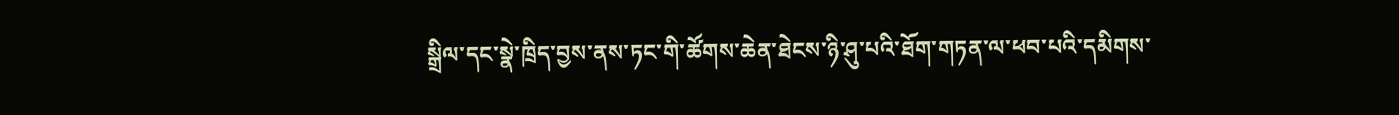སྒྲིལ་དང་སྣེ་ཁྲིད་བྱས་ནས་ཏང་གི་ཚོགས་ཆེན་ཐེངས་ཉི་ཤུ་པའི་ཐོག་གཏན་ལ་ཕབ་པའི་དམིགས་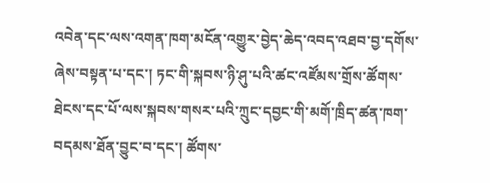འབེན་དང་ལས་འགན་ཁག་མངོན་འགྱུར་བྱེད་ཆེད་འབད་འཐབ་བྱ་དགོས་ཞེས་བསྟན་པ་དང་། ཏང་གི་སྐབས་ཉི་ཤུ་པའི་ཚང་འཛོམས་གྲོས་ཚོགས་ཐེངས་དང་པོ་ལས་སྐབས་གསར་པའི་ཀྲུང་དབྱང་གི་མགོ་ཁྲིད་ཚན་ཁག་བདམས་ཐོན་བྱུང་བ་དང་། ཚོགས་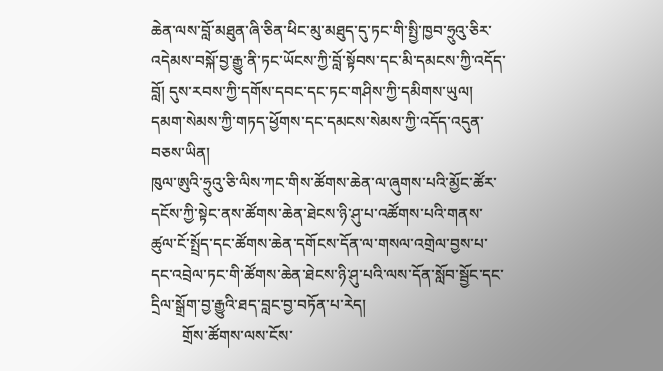ཆེན་ལས་བློ་མཐུན་ཞི་ཅིན་ཕིང་མུ་མཐུད་དུ་ཏང་གི་སྤྱི་ཁྱབ་ཧྲུའུ་ཅིར་འདེམས་བསྐོ་བྱ་རྒྱུ་ནི་ཏང་ཡོངས་ཀྱི་བློ་སྟོབས་དང་མི་དམངས་ཀྱི་འདོད་བློ། དུས་རབས་ཀྱི་དགོས་དབང་དང་ཏང་གཤིས་ཀྱི་དམིགས་ཡུལ། དམག་སེམས་ཀྱི་གཏད་ཕྱོགས་དང་དམངས་སེམས་ཀྱི་འདོད་འདུན་བཅས་ཡིན།
ཁུལ་ཨུའི་ཧྲུའུ་ཅི་ལིས་ཀང་གིས་ཚོགས་ཆེན་ལ་ཞུགས་པའི་མྱོང་ཚོར་དངོས་ཀྱི་སྟེང་ནས་ཚོགས་ཆེན་ཐེངས་ཉི་ཤུ་པ་འཚོགས་པའི་གནས་ཚུལ་ངོ་སྤྲོད་དང་ཚོགས་ཆེན་དགོངས་དོན་ལ་གསལ་འགྲེལ་བྱས་པ་དང་འབྲེལ་ཏང་གི་ཚོགས་ཆེན་ཐེངས་ཉི་ཤུ་པའི་ལས་དོན་སློབ་སྦྱོང་དང་དྲིལ་སྒྲོག་བྱ་རྒྱུའི་ཐད་བླང་བྱ་བཏོན་པ་རེད།
        གྲོས་ཚོགས་ལས་ངོས་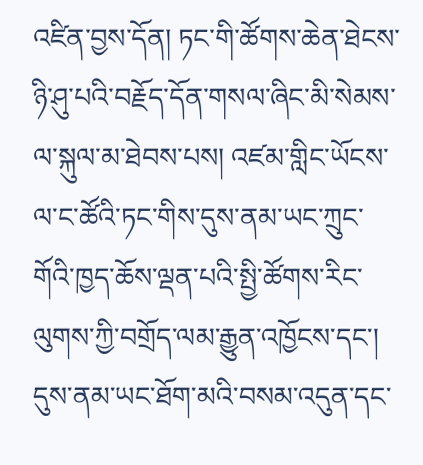འཛིན་བྱས་དོན། ཏང་གི་ཚོགས་ཆེན་ཐེངས་ཉི་ཤུ་པའི་བརྗོད་དོན་གསལ་ཞིང་མི་སེམས་ལ་སྐུལ་མ་ཐེབས་པས། འཛམ་གླིང་ཡོངས་ལ་ང་ཚོའི་ཏང་གིས་དུས་ནམ་ཡང་ཀྲུང་གོའི་ཁྱད་ཆོས་ལྡན་པའི་སྤྱི་ཚོགས་རིང་ལུགས་ཀྱི་བགྲོད་ལམ་རྒྱུན་འཁྱོངས་དང་། དུས་ནམ་ཡང་ཐོག་མའི་བསམ་འདུན་དང་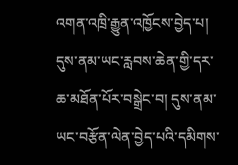འགན་འཁྲི་རྒྱུན་འཁྱོངས་བྱེད་པ། དུས་ནམ་ཡང་རླབས་ཆེན་གྱི་དར་ཆ་མཐོན་པོར་བསྒྲེང་བ། དུས་ནམ་ཡང་བརྩོན་ལེན་བྱེད་པའི་དམིགས་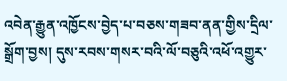འབེན་རྒྱུན་འཁྱོངས་བྱེད་པ་བཅས་གཟབ་ནན་གྱིས་དྲིལ་སྒྲོག་བྱས། དུས་རབས་གསར་བའི་ལོ་བཅུའི་འཕོ་འགྱུར་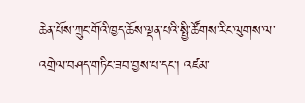ཆེན་པོས་ཀྲུང་གོའི་ཁྱད་ཆོས་ལྡན་པའི་སྤྱི་ཚོགས་རིང་ལུགས་ལ་འགྲེལ་བཤད་གཏིང་ཟབ་བྱས་པ་དང་། འཛམ་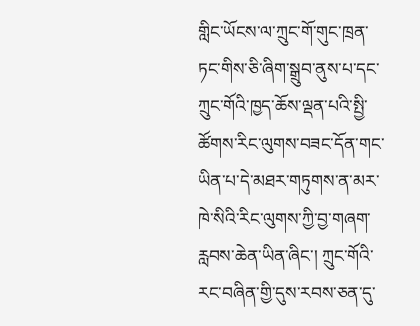གླིང་ཡོངས་ལ་ཀྲུང་གོ་གུང་ཁྲན་ཏང་གིས་ཅི་ཞིག་སྒྲུབ་ནུས་པ་དང་ཀྲུང་གོའི་ཁྱད་ཆོས་ལྡན་པའི་སྤྱི་ཚོགས་རིང་ལུགས་བཟང་དོན་གང་ཡིན་པ་དེ་མཐར་གཏུགས་ན་མར་ཁེ་སིའི་རིང་ལུགས་ཀྱི་བྱ་གཞག་རླབས་ཆེན་ཡིན་ཞིང་། ཀྲུང་གོའི་རང་བཞིན་གྱི་དུས་རབས་ཅན་དུ་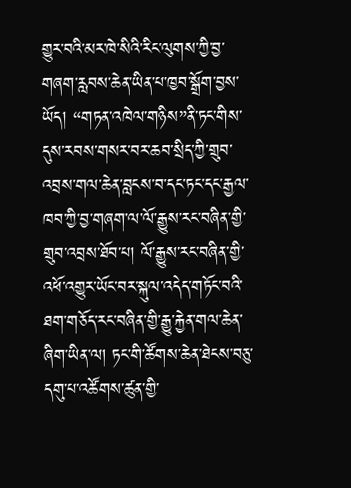གྱུར་བའི་མར་ཁེ་སིའི་རིང་ལུགས་ཀྱི་བྱ་གཞག་རླབས་ཆེན་ཡིན་པ་ཁྱབ་སྒྲོག་བྱས་ཡོད། “གཏན་འཁེལ་གཉིས”ནི་ཏང་གིས་དུས་རབས་གསར་བར་ཆབ་སྲིད་ཀྱི་གྲུབ་འབྲས་གལ་ཆེན་བླངས་བ་དང་ཏང་དང་རྒྱལ་ཁབ་ཀྱི་བྱ་གཞག་ལ་ལོ་རྒྱུས་རང་བཞིན་གྱི་གྲུབ་འབྲས་ཐོབ་པ། ལོ་རྒྱུས་རང་བཞིན་གྱི་འཕོ་འགྱུར་ཡོང་བར་སྐུལ་འདེད་གཏོང་བའི་ཐག་གཅོད་རང་བཞིན་གྱི་རྒྱུ་རྐྱེན་གལ་ཆེན་ཞིག་ཡིན་ལ། ཏང་གི་ཚོགས་ཆེན་ཐེངས་བཅུ་དགུ་པ་འཚོགས་ཚུན་གྱི་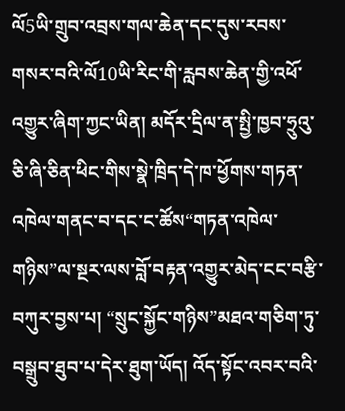ལོ5ཡི་གྲུབ་འབྲས་གལ་ཆེན་དང་དུས་རབས་གསར་བའི་ལོ10ཡི་རིང་གི་རླབས་ཆེན་གྱི་འཕོ་འགྱུར་ཞིག་ཀྱང་ཡིན། མདོར་དྲིལ་ན་སྤྱི་ཁྱབ་ཧྲུའུ་ཅི་ཞི་ཅིན་ཕིང་གིས་སྣེ་ཁྲིད་དེ་ཁ་ཕྱོགས་གཏན་འཁེལ་གནང་བ་དང་ང་ཚོས“གཏན་འཁེལ་གཉིས”ལ་སྔར་ལས་བློ་བརྟན་འགྱུར་མེད་ངང་བརྩི་བཀུར་བྱས་པ། “སྲུང་སྐྱོང་གཉིས”མཐའ་གཅིག་ཏུ་བསྒྲུབ་ཐུབ་པ་དེར་ཐུག་ཡོད། འོད་སྟོང་འབར་བའི་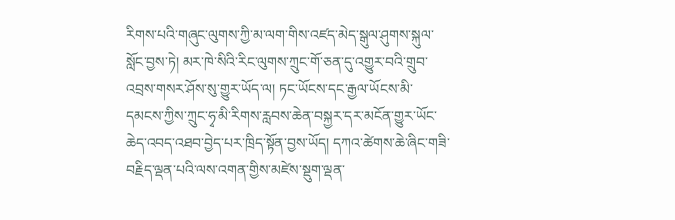རིགས་པའི་གཞུང་ལུགས་ཀྱི་མ་ལག་གིས་འཛད་མེད་སྒུལ་ཤུགས་སྐུལ་སློང་བྱས་ཏེ། མར་ཁེ་སིའི་རིང་ལུགས་ཀྲུང་གོ་ཅན་དུ་འགྱུར་བའི་གྲུབ་འབྲས་གསར་ཤོས་སུ་གྱུར་ཡོད་ལ། ཏང་ཡོངས་དང་རྒྱལ་ཡོངས་མི་དམངས་ཀྱིས་ཀྲུང་ཧྭ་མི་རིགས་རླབས་ཆེན་བསྐྱར་དར་མངོན་གྱུར་ཡོང་ཆེད་འབད་འཐབ་བྱེད་པར་ཁྲིད་སྟོན་བྱས་ཡོད། དཀའ་ཚེགས་ཆེ་ཞིང་གཟི་བརྗིད་ལྡན་པའི་ལས་འགན་གྱིས་མཛེས་སྡུག་ལྡན་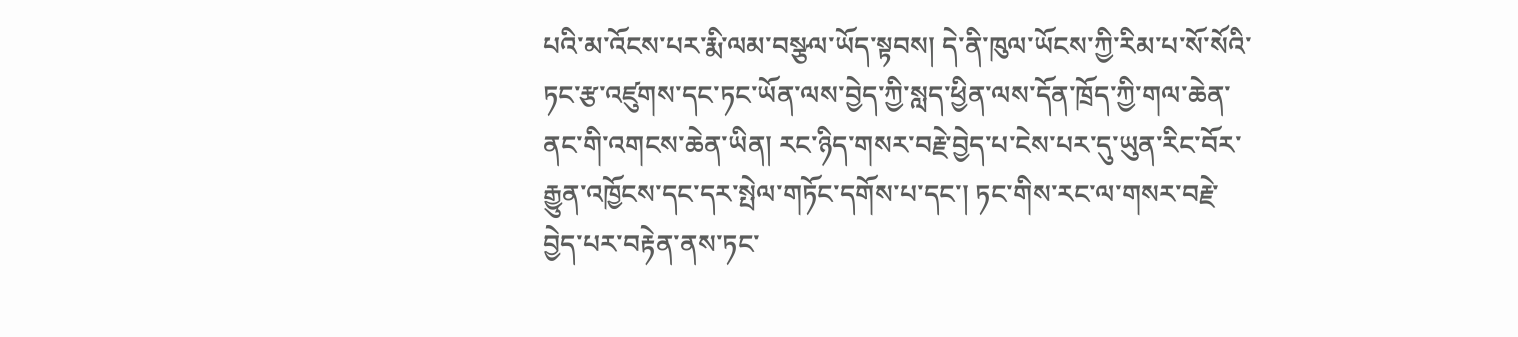པའི་མ་འོངས་པར་རྨི་ལམ་བསྩལ་ཡོད་སྟབས། དེ་ནི་ཁུལ་ཡོངས་ཀྱི་རིམ་པ་སོ་སོའི་ཏང་རྩ་འཛུགས་དང་ཏང་ཡོན་ལས་བྱེད་ཀྱི་སླད་ཕྱིན་ལས་དོན་ཁྲོད་ཀྱི་གལ་ཆེན་ནང་གི་འགངས་ཆེན་ཡིན། རང་ཉིད་གསར་བརྗེ་བྱེད་པ་ངེས་པར་དུ་ཡུན་རིང་བོར་རྒྱུན་འཁྱོངས་དང་དར་སྤེལ་གཏོང་དགོས་པ་དང་། ཏང་གིས་རང་ལ་གསར་བརྗེ་བྱེད་པར་བརྟེན་ནས་ཏང་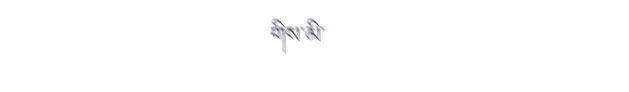གིས་མི་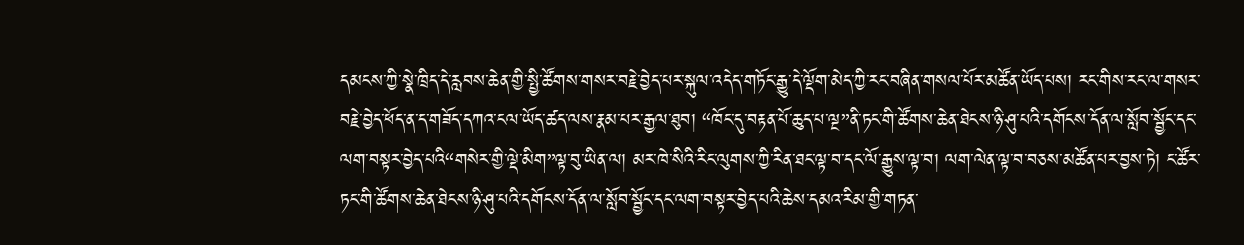དམངས་ཀྱི་སྣེ་ཁྲིད་དེ་རླབས་ཆེན་གྱི་སྤྱི་ཚོགས་གསར་བརྗེ་བྱེད་པར་སྐུལ་འདེད་གཏོང་རྒྱུ་དེ་ལྡོག་མེད་ཀྱི་རང་བཞིན་གསལ་པོར་མཚོན་ཡོད་པས། རང་གིས་རང་ལ་གསར་བརྗེ་བྱེད་ཕོད་ན་ད་གཟོད་དཀའ་ངལ་ཡོད་ཚད་ལས་རྣམ་པར་རྒྱལ་ཐུབ། “ཁོང་དུ་བརྟན་པོ་ཆུད་པ་ལྔ”ནི་ཏང་གི་ཚོགས་ཆེན་ཐེངས་ཉི་ཤུ་པའི་དགོངས་དོན་ལ་སློབ་སྦྱོང་དང་ལག་བསྟར་བྱེད་པའི“གསེར་གྱི་ལྡེ་མིག”ལྟ་བུ་ཡིན་ལ། མར་ཁེ་སིའི་རིང་ལུགས་ཀྱི་རིན་ཐང་ལྟ་བ་དང་ལོ་རྒྱུས་ལྟ་བ། ལག་ལེན་ལྟ་བ་བཅས་མཚོན་པར་བྱས་ཏེ། ང་ཚོར་ཏང་གི་ཚོགས་ཆེན་ཐེངས་ཉི་ཤུ་པའི་དགོངས་དོན་ལ་སློབ་སྦྱོང་དང་ལག་བསྟར་བྱེད་པའི་ཆེས་དམའ་རིམ་གྱི་གཏན་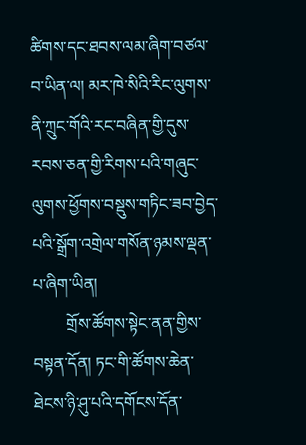ཚིགས་དང་ཐབས་ལམ་ཞིག་བཙལ་བ་ཡིན་ལ། མར་ཁེ་སིའི་རིང་ལུགས་ནི་ཀྲུང་གོའི་རང་བཞིན་གྱི་དུས་རབས་ཅན་གྱི་རིགས་པའི་གཞུང་ལུགས་ཕྱོགས་བསྡུས་གཏིང་ཟབ་བྱེད་པའི་སྒྲོག་འགྲེལ་གསོན་ཉམས་ལྡན་པ་ཞིག་ཡིན།
        གྲོས་ཚོགས་སྟེང་ནན་གྱིས་བསྟན་དོན། ཏང་གི་ཚོགས་ཆེན་ཐེངས་ཉི་ཤུ་པའི་དགོངས་དོན་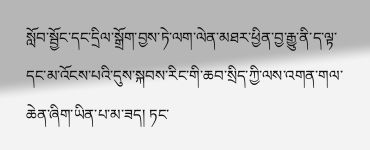སློབ་སྦྱོང་དང་དྲིལ་སྒྲོག་བྱས་ཏེ་ལག་ལེན་མཐར་ཕྱིན་བྱ་རྒྱུ་ནི་ད་ལྟ་དང་མ་འོངས་པའི་དུས་སྐབས་རིང་གི་ཆབ་སྲིད་ཀྱི་ལས་འགན་གལ་ཆེན་ཞིག་ཡིན་པ་མ་ཟད། ཏང་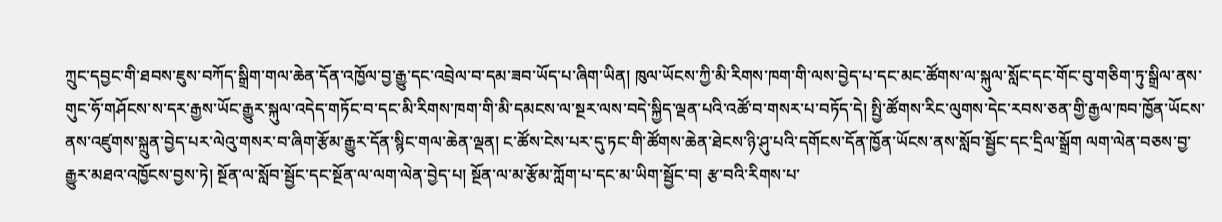ཀྲུང་དབྱང་གི་ཐབས་ཇུས་བཀོད་སྒྲིག་གལ་ཆེན་དོན་འཁྱོལ་བྱ་རྒྱུ་དང་འབྲེལ་བ་དམ་ཟབ་ཡོད་པ་ཞིག་ཡིན། ཁུལ་ཡོངས་ཀྱི་མི་རིགས་ཁག་གི་ལས་བྱེད་པ་དང་མང་ཚོགས་ལ་སྐུལ་སློང་དང་གོང་བུ་གཅིག་ཏུ་སྒྲིལ་ནས་གུང་ཧོ་གཤོངས་ས་དར་རྒྱས་ཡོང་རྒྱུར་སྐུལ་འདེད་གཏོང་བ་དང་མི་རིགས་ཁག་གི་མི་དམངས་ལ་སྔར་ལས་བདེ་སྐྱིད་ལྡན་པའི་འཚོ་བ་གསར་པ་བཏོད་དེ། སྤྱི་ཚོགས་རིང་ལུགས་དེང་རབས་ཅན་གྱི་རྒྱལ་ཁབ་ཁྱོན་ཡོངས་ནས་འཛུགས་སྐྲུན་བྱེད་པར་ལེའུ་གསར་བ་ཞིག་རྩོམ་རྒྱུར་དོན་སྙིང་གལ་ཆེན་ལྡན། ང་ཚོས་ངེས་པར་དུ་ཏང་གི་ཚོགས་ཆེན་ཐེངས་ཉི་ཤུ་པའི་དགོངས་དོན་ཁྱོན་ཡོངས་ནས་སློབ་སྦྱོང་དང་དྲིལ་སྒྲོག ལག་ལེན་བཅས་བྱ་རྒྱུར་མཐའ་འཁྱོངས་བྱས་ཏེ། སྔོན་ལ་སློབ་སྦྱོང་དང་སྔོན་ལ་ལག་ལེན་བྱེད་པ། སྔོན་ལ་མ་རྩོམ་ཀློག་པ་དང་མ་ཡིག་སྦྱོང་བ། རྩ་བའི་རིགས་པ་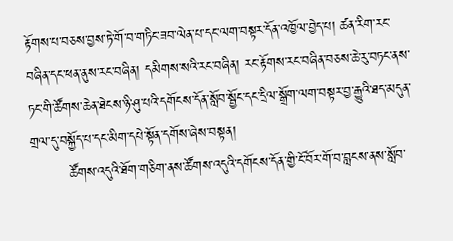རྟོགས་པ་བཅས་བྱས་ཏེ་གོ་བ་གཏིང་ཟབ་ལེན་པ་དང་ལག་བསྟར་དོན་འཁྱོལ་བྱེད་པ། ཚན་རིག་རང་བཞིན་དང་ཕན་ནུས་རང་བཞིན། དམིགས་སའི་རང་བཞིན། རང་རྟོགས་རང་བཞིན་བཅས་ཆེ་རུ་བཏང་ནས་ཏང་གི་ཚོགས་ཆེན་ཐེངས་ཉི་ཤུ་པའི་དགོངས་དོན་སློབ་སྦྱོང་དང་དྲིལ་སྒྲོག་ལག་བསྟར་བྱ་རྒྱུའི་ཐད་མདུན་གྲལ་དུ་བསྐྱོད་པ་དང་མིག་དཔེ་སྟོན་དགོས་ཞེས་བསྟན།
        ཚོགས་འདུའི་ཐོག་གཅིག་ནས་ཚོགས་འདུའི་དགོངས་དོན་གྱི་ངོ་བོར་གོ་བ་བླངས་ནས་སློབ་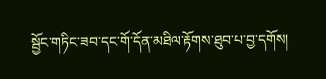སྦྱོང་གཏིང་ཟབ་དང་གོ་དོན་མཐིལ་རྟོགས་ཐུབ་པ་བྱ་དགོས།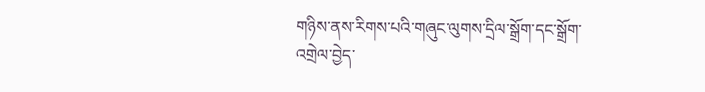གཉིས་ནས་རིགས་པའི་གཞུང་ལུགས་དྲིལ་སྒྲོག་དང་སྒྲོག་འགྲེལ་བྱེད་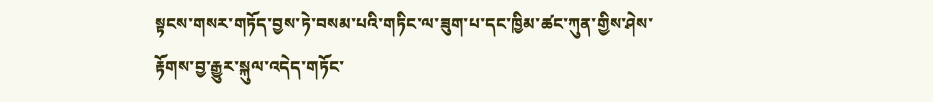སྟངས་གསར་གཏོད་བྱས་ཏེ་བསམ་པའི་གཏིང་ལ་ཟུག་པ་དང་ཁྱིམ་ཚང་ཀུན་གྱིས་ཤེས་རྟོགས་བྱ་རྒྱུར་སྐུལ་འདེད་གཏོང་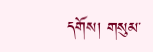དགོས། གསུམ་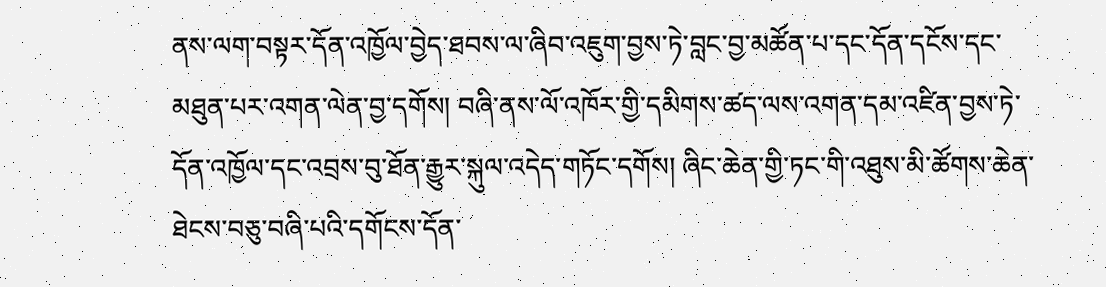ནས་ལག་བསྟར་དོན་འཁྱོལ་བྱེད་ཐབས་ལ་ཞིབ་འཇུག་བྱས་ཏེ་བླང་བྱ་མཚོན་པ་དང་དོན་དངོས་དང་མཐུན་པར་འགན་ལེན་བྱ་དགོས། བཞི་ནས་ལོ་འཁོར་གྱི་དམིགས་ཚད་ལས་འགན་དམ་འཛིན་བྱས་ཏེ་དོན་འཁྱོལ་དང་འབྲས་བུ་ཐོན་རྒྱུར་སྐུལ་འདེད་གཏོང་དགོས། ཞིང་ཆེན་གྱི་ཏང་གི་འཐུས་མི་ཚོགས་ཆེན་ཐེངས་བཅུ་བཞི་པའི་དགོངས་དོན་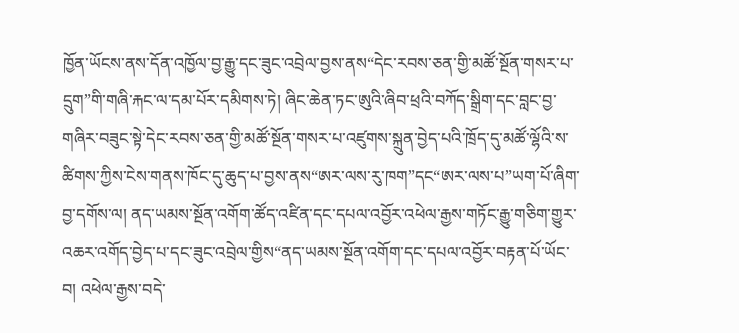ཁྱོན་ཡོངས་ནས་དོན་འཁྱོལ་བྱ་རྒྱུ་དང་ཟུང་འབྲེལ་བྱས་ནས“དེང་རབས་ཅན་གྱི་མཚོ་སྔོན་གསར་པ་དྲུག”གི་གཞི་རྐང་ལ་དམ་པོར་དམིགས་ཏེ། ཞིང་ཆེན་ཏང་ཨུའི་ཞིབ་ཕྲའི་བཀོད་སྒྲིག་དང་བླང་བྱ་གཞིར་བཟུང་སྟེ་དེང་རབས་ཅན་གྱི་མཚོ་སྔོན་གསར་པ་འཛུགས་སྐྲུན་བྱེད་པའི་ཁྲོད་དུ་མཚོ་ལྷོའི་ས་ཚིགས་ཀྱིས་ངེས་གནས་ཁོང་དུ་ཆུད་པ་བྱས་ནས“ཨར་ལས་རུ་ཁག”དང“ཨར་ལས་པ”ཡག་པོ་ཞིག་བྱ་དགོས་ལ། ནད་ཡམས་སྔོན་འགོག་ཚོད་འཛིན་དང་དཔལ་འབྱོར་འཕེལ་རྒྱས་གཏོང་རྒྱུ་གཅིག་གྱུར་འཆར་འགོད་བྱེད་པ་དང་ཟུང་འབྲེལ་གྱིས“ནད་ཡམས་སྔོན་འགོག་དང་དཔལ་འབྱོར་བརྟན་པོ་ཡོང་བ། འཕེལ་རྒྱས་བདེ་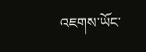འཇགས་ཡོང་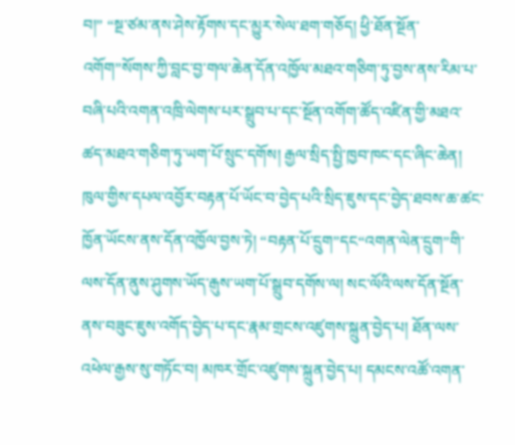བ།” “སྔ་ཙམ་ནས་ཤེས་རྟོགས་དང་མྱུར་སེལ་ཐག་གཅོད། ཕྱི་ཐོན་སྔོན་འགོག”སོགས་ཀྱི་བླང་བྱ་གལ་ཆེན་དོན་འཁྱོལ་མཐའ་གཅིག་ཏུ་བྱས་ནས་རིམ་པ་བཞི་པའི་འགན་འཁྲི་ལེགས་པར་སྒྲུབ་པ་དང་སྔོན་འགོག་ཚོད་འཛིན་གྱི་མཐའ་ཚད་མཐའ་གཅིག་ཏུ་ཡག་པོ་སྲུང་དགོས། རྒྱལ་སྲིད་སྤྱི་ཁྱབ་ཁང་དང་ཞིང་ཆེན། ཁུལ་གྱིས་དཔལ་འབྱོར་བརྟན་པོ་ཡོང་བ་བྱེད་པའི་སྲིད་ཇུས་དང་བྱེད་ཐབས་ཆ་ཚང་ཁྱོན་ཡོངས་ནས་དོན་འཁྱོལ་བྱས་ཏེ། “བརྟན་པོ་དྲུག”དང“འགན་ལེན་དྲུག”གི་ལས་དོན་ནུས་ཤུགས་ཡོད་རྒུས་ཡག་པོ་སྒྲུབ་དགོས་ལ། སང་ལོའི་ལས་དོན་སྔོན་ནས་བཟུང་ཇུས་འགོད་བྱེད་པ་དང་རྣམ་གྲངས་འཛུགས་སྐྲུན་བྱེད་པ། ཐོན་ལས་འཕེལ་རྒྱས་སུ་གཏོང་བ། མཁར་གྲོང་འཛུགས་སྐྲུན་བྱེད་པ། དམངས་འཚོ་འགན་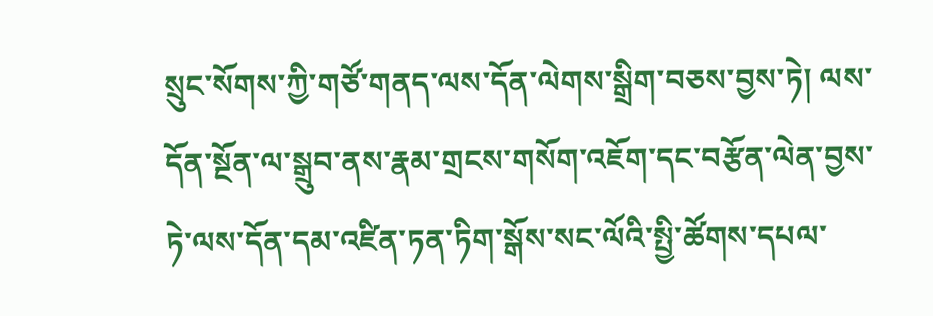སྲུང་སོགས་ཀྱི་གཙོ་གནད་ལས་དོན་ལེགས་སྒྲིག་བཅས་བྱས་ཏེ། ལས་དོན་སྔོན་ལ་སྒྲུབ་ནས་རྣམ་གྲངས་གསོག་འཇོག་དང་བརྩོན་ལེན་བྱས་ཏེ་ལས་དོན་དམ་འཛིན་ཏན་ཏིག་སྒོས་སང་ལོའི་སྤྱི་ཚོགས་དཔལ་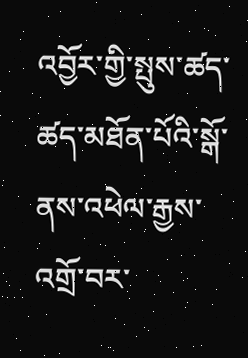འབྱོར་གྱི་སྤུས་ཚད་ཚད་མཐོན་པོའི་སྒོ་ནས་འཕེལ་རྒྱས་འགྲོ་བར་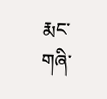རྨང་གཞི་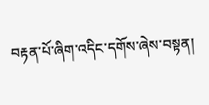བརྟན་པོ་ཞིག་འདིང་དགོས་ཞེས་བསྟན།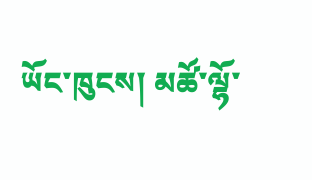ཡོང་ཁུངས། མཚོ་ལྷོ་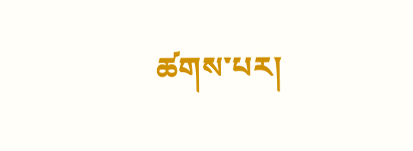ཚགས་པར།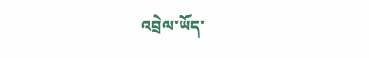འབྲེལ་ཡོད་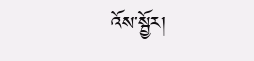འོས་སྦྱོར།